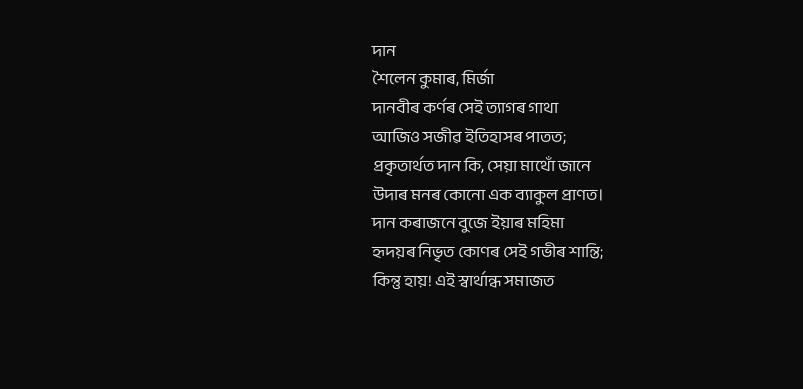দান
শৈলেন কুমাৰ, মিৰ্জা
দানবীৰ কৰ্ণৰ সেই ত্যাগৰ গাথা
আজিও সজীৱ ইতিহাসৰ পাতত;
প্ৰকৃতাৰ্থত দান কি, সেয়া মাথোঁ জানে
উদাৰ মনৰ কোনো এক ব্যাকুল প্ৰাণত।
দান কৰাজনে বুজে ইয়াৰ মহিমা
হৃদয়ৰ নিভৃত কোণৰ সেই গভীৰ শান্তি;
কিন্তু হায়! এই স্বাৰ্থান্ধ সমাজত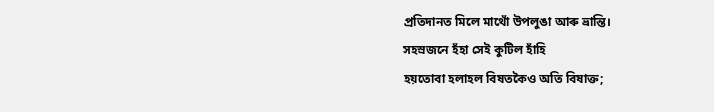প্ৰতিদানত মিলে মাথোঁ উপলুঙা আৰু ভ্ৰান্তি।
সহস্ৰজনে হঁহা সেই কুটিল হাঁহি
হয়তোবা হলাহল বিষতকৈও অতি বিষাক্ত;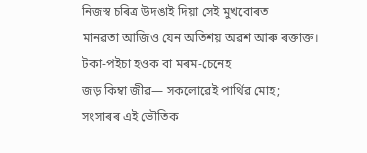নিজস্ব চৰিত্ৰ উদঙাই দিয়া সেই মুখবোৰত
মানৱতা আজিও যেন অতিশয় অৱশ আৰু ৰক্তাক্ত।
টকা-পইচা হওক বা মৰম-চেনেহ
জড় কিম্বা জীৱ— সকলোৱেই পাৰ্থিৱ মোহ;
সংসাৰৰ এই ভৌতিক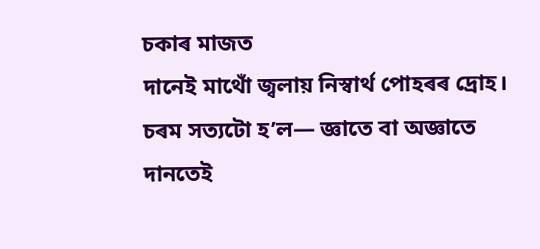চকাৰ মাজত
দানেই মাথোঁ জ্বলায় নিস্বাৰ্থ পোহৰৰ দ্ৰোহ।
চৰম সত্যটো হ’ল— জ্ঞাতে বা অজ্ঞাতে
দানতেই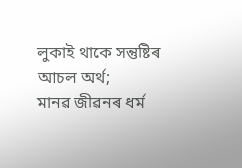লুকাই থাকে সন্তুষ্টিৰ আচল অৰ্থ;
মানৱ জীৱনৰ ধৰ্ম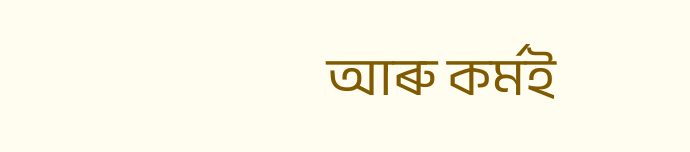আৰু কৰ্মই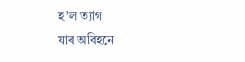হ’ল ত্যাগ
যাৰ অবিহনে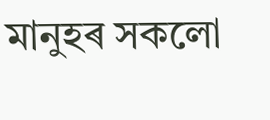মানুহৰ সকলো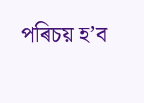পৰিচয় হ’ব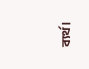ব্যৰ্থ।